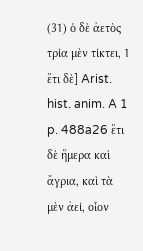(31) ὁ δὲ ἀετὸς τρία μὲν τίκτει, 1 ἔτι δὲ] Arist. hist. anim. A 1 p. 488a26 ἔτι δὲ ἥμερα καὶ ἄγρια, καὶ τὰ μὲν ἀεί, οἶον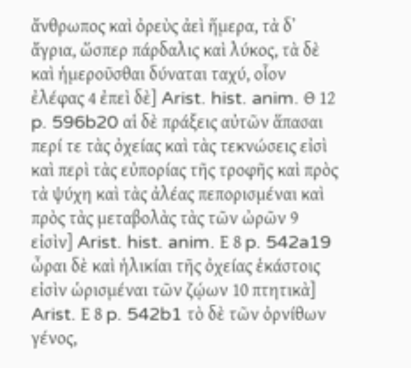ἄνθρωπος καὶ ὀρεὺς ἀεὶ ἥμερα, τὰ δ᾿  ἄγρια, ὥσπερ πάρδαλις καὶ λύκος, τὰ δὲ καὶ ἡμεροῦσθαι δύναται ταχύ, οἷον ἐλέφας 4 ἐπεὶ δὲ] Arist. hist. anim. Θ 12 p. 596b20 αἱ δὲ πράξεις αὐτῶν ἅπασαι περί τε τὰς ὀχείας καὶ τὰς τεκνώσεις εἰσὶ καὶ περὶ τὰς εὐπορίας τῆς τροφῆς καὶ πρὸς τὰ ψύχη καὶ τὰς ἀλέας πεπορισμέναι καὶ πρὸς τὰς μεταβολὰς τὰς τῶν ὠρῶν 9 εἰσὶν] Arist. hist. anim. Ε 8 p. 542a19 ὦραι δὲ καὶ ἡλικίαι τῆς ὀχείας ἑκάστοις εἰσὶν ὡρισμέναι τῶν ζῴων 10 πτητικὰ] Arist. Ε 8 p. 542b1 τὸ δὲ τῶν ὀρνίθων γένος,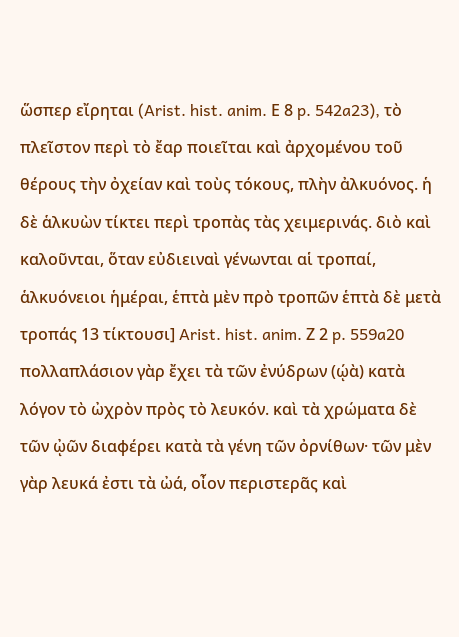ὥσπερ εἴρηται (Arist. hist. anim. Ε 8 p. 542a23), τὸ πλεῖστον περὶ τὸ ἔαρ ποιεῖται καὶ ἀρχομένου τοῦ θέρους τὴν ὀχείαν καὶ τοὺς τόκους, πλὴν ἀλκυόνος. ἡ δὲ ἁλκυὼν τίκτει περὶ τροπὰς τὰς χειμερινάς. διὸ καὶ καλοῦνται, ὅταν εὐδιειναὶ γένωνται αἱ τροπαί, ἁλκυόνειοι ἡμέραι, ἑπτὰ μὲν πρὸ τροπῶν ἑπτὰ δὲ μετὰ τροπάς 13 τίκτουσι] Arist. hist. anim. Ζ 2 p. 559a20 πολλαπλάσιον γὰρ ἔχει τὰ τῶν ἐνύδρων (ῴὰ) κατὰ λόγον τὸ ὠχρὸν πρὸς τὸ λευκόν. καὶ τὰ χρώματα δὲ τῶν ᾠῶν διαφέρει κατὰ τὰ γένη τῶν ὀρνίθων· τῶν μὲν γὰρ λευκά ἐστι τὰ ὠά, οἶον περιστερᾶς καὶ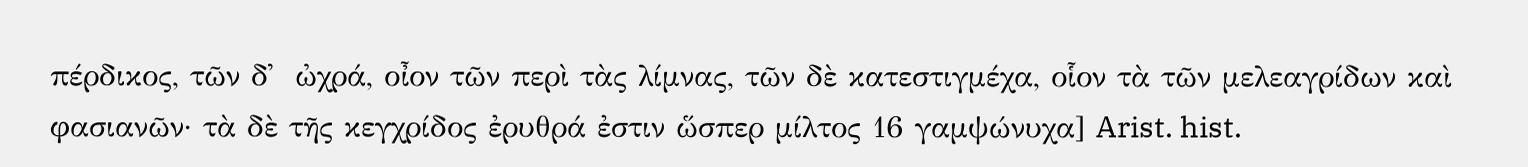πέρδικος, τῶν δ᾿  ὠχρά, οἶον τῶν περὶ τὰς λίμνας, τῶν δὲ κατεστιγμέχα, οἷον τὰ τῶν μελεαγρίδων καὶ φασιανῶν· τὰ δὲ τῆς κεγχρίδος ἐρυθρά ἐστιν ὥσπερ μίλτος 16 γαμψώνυχα] Arist. hist.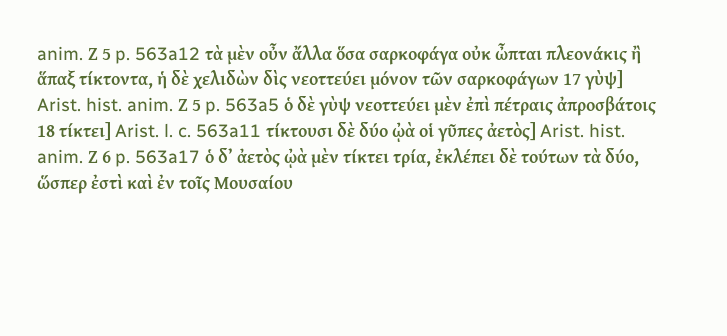anim. Ζ 5 p. 563a12 τὰ μὲν οὖν ἄλλα ὅσα σαρκοφάγα οὐκ ὦπται πλεονάκις ἢ ἅπαξ τίκτοντα, ἡ δὲ χελιδὼν δὶς νεοττεύει μόνον τῶν σαρκοφάγων 17 γὺψ] Arist. hist. anim. Ζ 5 p. 563a5 ὁ δὲ γὺψ νεοττεύει μὲν ἐπὶ πέτραις ἀπροσβάτοις 18 τίκτει] Arist. l. c. 563a11 τίκτουσι δὲ δύο ᾠὰ οἱ γῦπες ἀετὸς] Arist. hist. anim. Ζ 6 p. 563a17 ὁ δ’ ἀετὸς ᾠὰ μὲν τίκτει τρία, ἐκλέπει δὲ τούτων τὰ δύο, ὥσπερ ἐστὶ καὶ ἐν τοῖς Μουσαίου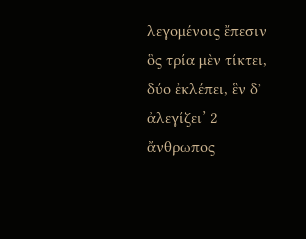λεγομένοις ἔπεσιν ὃς τρία μὲν τίκτει, δύο ἐκλέπει, ἓν δ᾿  ἀλεγίζει’ 2 ἄνθρωπος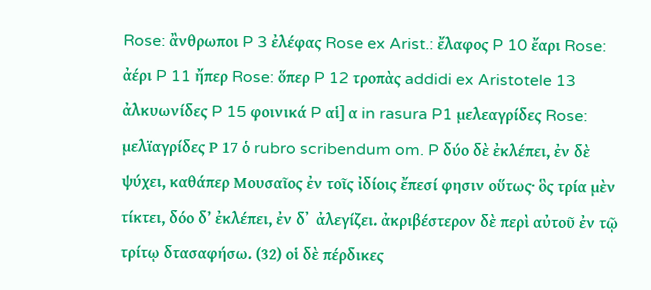Rose: ἂνθρωποι P 3 ἐλέφας Rose ex Arist.: ἔλαφος P 10 ἔαρι Rose: ἀέρι P 11 ἤπερ Rose: ὅπερ P 12 τροπὰς addidi ex Aristotele 13 ἀλκυωνίδες P 15 φοινικά P αἱ] α in rasura P1 μελεαγρίδες Rose: μελϊαγρίδες Ρ 17 ὁ rubro scribendum om. P δύο δὲ ἐκλέπει, ἐν δὲ ψύχει, καθάπερ Μουσαῖος ἐν τοῖς ἰδίοις ἔπεσί φησιν οὕτως· ὃς τρία μὲν τίκτει, δόο δ’ ἐκλέπει, ἐν δ᾿  ἀλεγίζει. ἀκριβέστερον δὲ περὶ αὐτοῦ ἐν τῷ τρίτῳ δτασαφήσω. (32) οἱ δὲ πέρδικες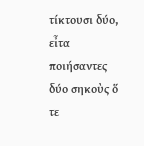τίκτουσι δύο, εἶτα ποιήσαντες δύο σηκοὺς ὅ τε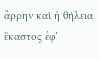ἄρρην καὶ ἡ θήλεια ἕκαστος ἐφ’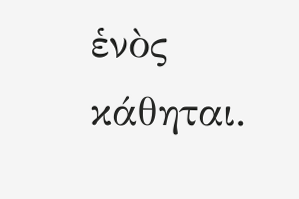ἑνὸς κάθηται.